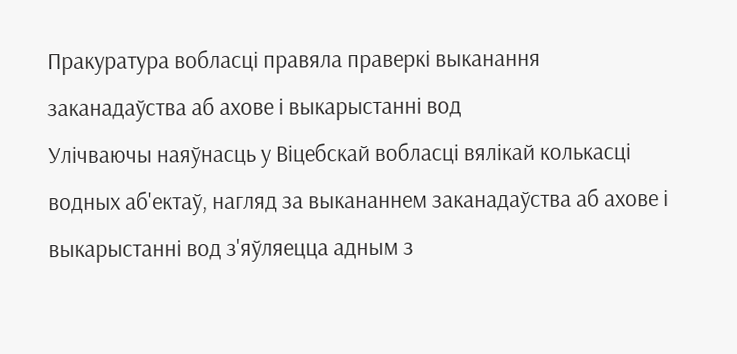Пракуратура вобласці правяла праверкі выканання заканадаўства аб ахове і выкарыстанні вод
Улічваючы наяўнасць у Віцебскай вобласці вялікай колькасці водных аб'ектаў, нагляд за выкананнем заканадаўства аб ахове і выкарыстанні вод з'яўляецца адным з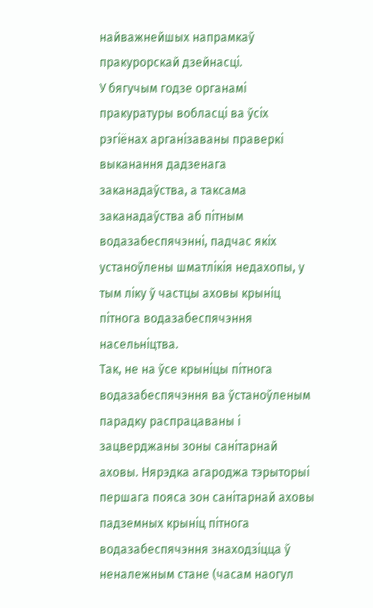найважнейшых напрамкаў пракурорскай дзейнасці.
У бягучым годзе органамі пракуратуры вобласці ва ўсіх рэгіёнах арганізаваны праверкі выканання дадзенага заканадаўства, а таксама заканадаўства аб пітным водазабеспячэнні, падчас якіх устаноўлены шматлікія недахопы, у тым ліку ў частцы аховы крыніц пітнога водазабеспячэння насельніцтва.
Так, не на ўсе крыніцы пітнога водазабеспячэння ва ўстаноўленым парадку распрацаваны і зацверджаны зоны санітарнай аховы. Нярэдка агароджа тэрыторыі першага пояса зон санітарнай аховы падземных крыніц пітнога водазабеспячэння знаходзіцца ў неналежным стане (часам наогул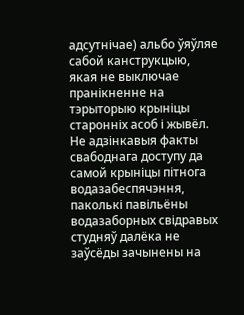адсутнічае) альбо ўяўляе сабой канструкцыю, якая не выключае пранікненне на тэрыторыю крыніцы старонніх асоб і жывёл.
Не адзінкавыя факты свабоднага доступу да самой крыніцы пітнога водазабеспячэння, паколькі павільёны водазаборных свідравых студняў далёка не заўсёды зачынены на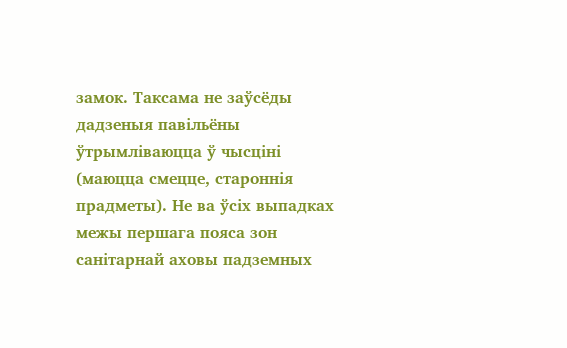замок. Таксама не заўсёды дадзеныя павільёны ўтрымліваюцца ў чысціні (маюцца смецце, староннія прадметы). Не ва ўсіх выпадках межы першага пояса зон санітарнай аховы падземных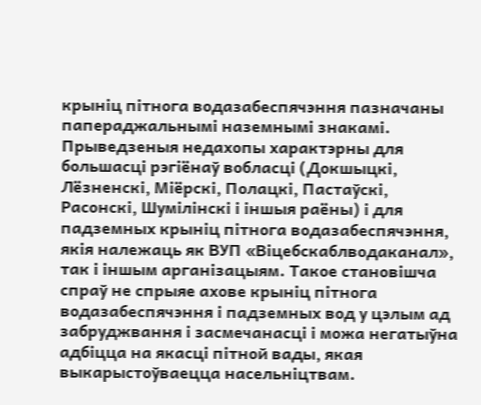крыніц пітнога водазабеспячэння пазначаны папераджальнымі наземнымі знакамі.
Прыведзеныя недахопы характэрны для большасці рэгіёнаў вобласці (Докшыцкі, Лёзненскі, Міёрскі, Полацкі, Пастаўскі, Расонскі, Шумілінскі і іншыя раёны) і для падземных крыніц пітнога водазабеспячэння, якія належаць як ВУП «Віцебскаблводаканал», так і іншым арганізацыям. Такое становішча спраў не спрыяе ахове крыніц пітнога водазабеспячэння і падземных вод у цэлым ад забруджвання і засмечанасці і можа негатыўна адбіцца на якасці пітной вады, якая выкарыстоўваецца насельніцтвам.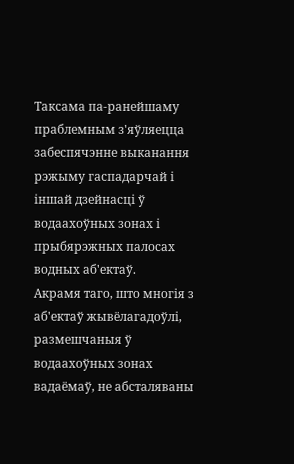Таксама па-ранейшаму праблемным з'яўляецца забеспячэнне выканання рэжыму гаспадарчай і іншай дзейнасці ў водаахоўных зонах і прыбярэжных палосах водных аб'ектаў.
Акрамя таго, што многія з аб'ектаў жывёлагадоўлі,
размешчаныя ў водаахоўных зонах вадаёмаў, не абсталяваны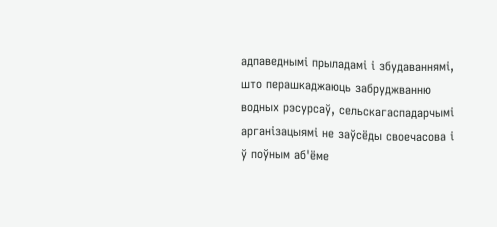адпаведнымі прыладамі і збудаваннямі, што перашкаджаюць забруджванню водных рэсурсаў, сельскагаспадарчымі арганізацыямі не заўсёды своечасова і ў поўным аб'ёме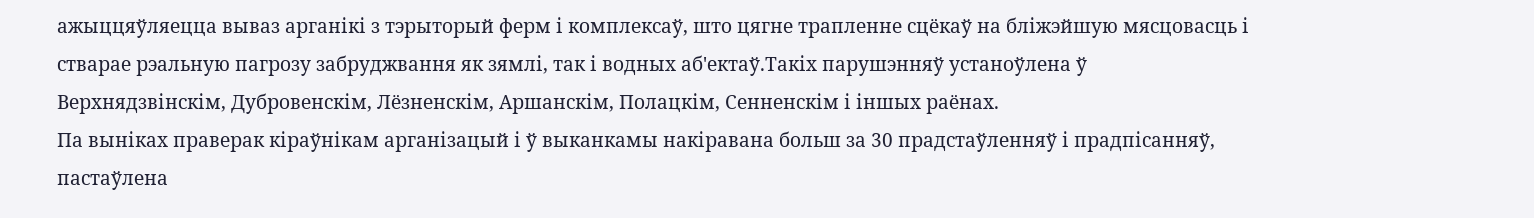ажыццяўляецца вываз арганікі з тэрыторый ферм і комплексаў, што цягне трапленне сцёкаў на бліжэйшую мясцовасць і стварае рэальную пагрозу забруджвання як зямлі, так і водных аб'ектаў.Такіх парушэнняў устаноўлена ў Верхнядзвінскім, Дубровенскім, Лёзненскім, Аршанскім, Полацкім, Сенненскім і іншых раёнах.
Па выніках праверак кіраўнікам арганізацый і ў выканкамы накіравана больш за 30 прадстаўленняў і прадпісанняў, пастаўлена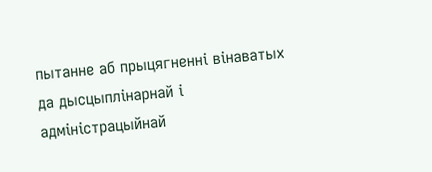пытанне аб прыцягненні вінаватых да дысцыплінарнай і адміністрацыйнай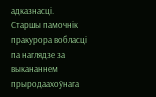адказнасці.
Старшы памочнік пракурора вобласці
па наглядзе за выкананнем
прыродаахоўнага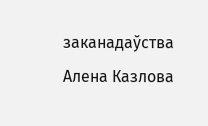заканадаўства
Алена Казлова